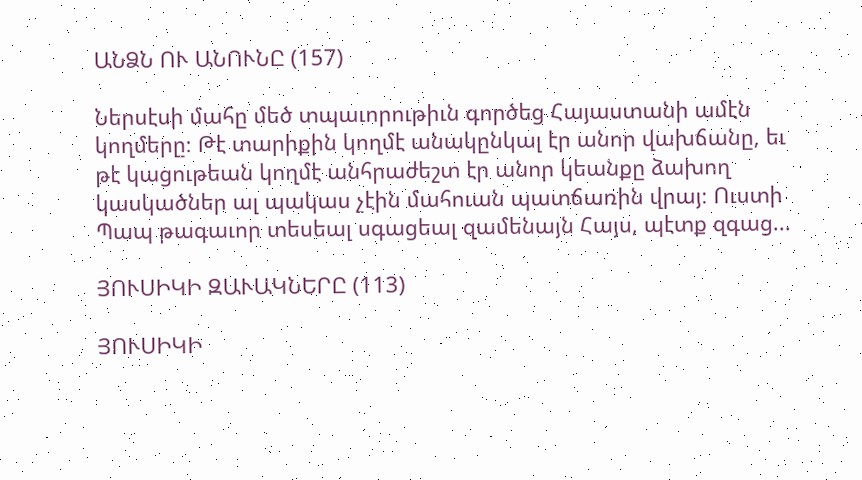ԱՆՁՆ ՈՒ ԱՆՈՒՆԸ (157)

Ներսէսի մահը մեծ տպաւորութիւն գործեց Հայաստանի ամէն կողմերը։ Թէ տարիքին կողմէ անակընկալ էր անոր վախճանը, եւ թէ կացութեան կողմէ անհրաժեշտ էր անոր կեանքը ձախող կասկածներ ալ պակաս չէին մահուան պատճառին վրայ։ Ուստի Պապ թագաւոր տեսեալ սգացեալ զամենայն Հայս, պէտք զգաց...

ՅՈՒՍԻԿԻ ԶԱՒԱԿՆԵՐԸ (113)

ՅՈՒՍԻԿԻ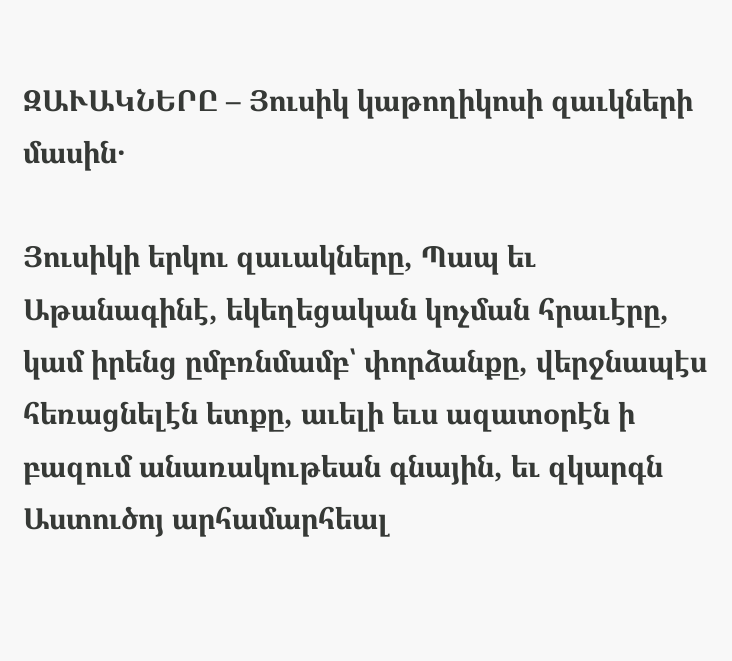ԶԱՒԱԿՆԵՐԸ – Յուսիկ կաթողիկոսի զաւկների մասին․

Յուսիկի երկու զաւակները, Պապ եւ Աթանագինէ, եկեղեցական կոչման հրաւէրը, կամ իրենց ըմբռնմամբ՝ փորձանքը, վերջնապէս հեռացնելէն ետքը, աւելի եւս ազատօրէն ի բազում անառակութեան գնային, եւ զկարգն Աստուծոյ արհամարհեալ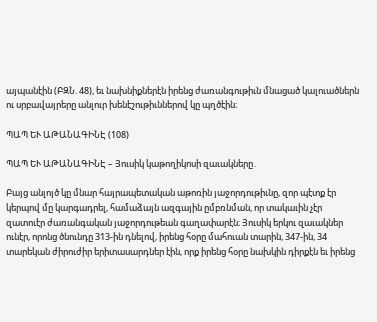այպանէին (ԲԶՆ. 48), եւ նախնիքներէն իրենց ժառանգութիւն մնացած կալուածներն ու սրբավայրերը անլուր խենէշութիւններով կը պղծէին։

ՊԱՊ ԵՒ ԱԹԱՆԱԳԻՆԷ (108)

ՊԱՊ ԵՒ ԱԹԱՆԱԳԻՆԷ – Յուսիկ կաթողիկոսի զաւակները․

Բայց անլոյծ կը մնար հայրապետական աթոռին յաջորդութիւնը, զոր պէտք էր կերպով մը կարգադրել, համաձայն ազգային ըմբռնման, որ տակաւին չէր զատուէր ժառանգական յաջորդութեան գաղափարէն։ Յուսիկ երկու զաւակներ ունէր, որոնց ծնունդը 313-ին դնելով, իրենց հօրը մահուան տարին, 347-ին, 34 տարեկան ժիրուժիր երիտասարդներ էին, որք իրենց հօրը նախկին դիրքէն եւ իրենց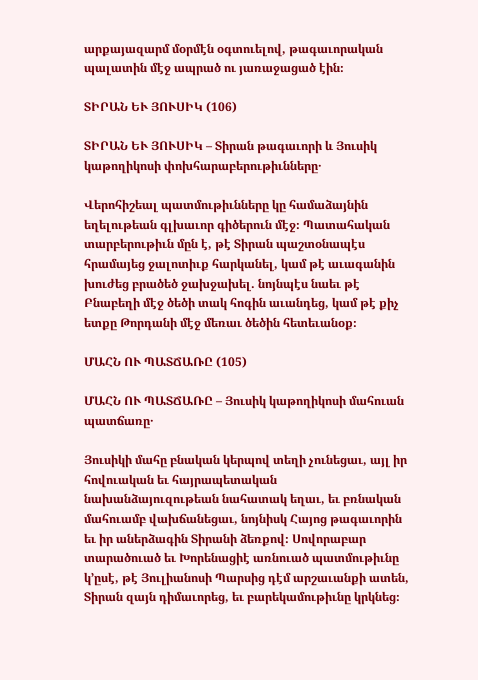արքայազարմ մօրմէն օգտուելով, թագաւորական պալատին մէջ ապրած ու յառաջացած էին։

ՏԻՐԱՆ ԵՒ ՅՈՒՍԻԿ (106)

ՏԻՐԱՆ ԵՒ ՅՈՒՍԻԿ – Տիրան թագաւորի և Յուսիկ կաթողիկոսի փոխհարաբերութիւնները․

Վերոհիշեալ պատմութիւնները կը համաձայնին եղելութեան գլխաւոր գիծերուն մէջ։ Պատահական տարբերութիւն մըն է, թէ Տիրան պաշտօնապէս հրամայեց ջալոտիւք հարկանել, կամ թէ աւագանին խուժեց բրածեծ ջախջախել. նոյնպէս նաեւ թէ Բնաբեղի մէջ ծեծի տակ հոգին աւանդեց, կամ թէ քիչ ետքը Թորդանի մէջ մեռաւ ծեծին հետեւանօք։

ՄԱՀՆ ՈՒ ՊԱՏՃԱՌԸ (105)

ՄԱՀՆ ՈՒ ՊԱՏՃԱՌԸ – Յուսիկ կաթողիկոսի մահուան պատճառը․

Յուսիկի մահը բնական կերպով տեղի չունեցաւ, այլ իր հովուական եւ հայրապետական նախանձայուզութեան նահատակ եղաւ, եւ բռնական մահուամբ վախճանեցաւ, նոյնիսկ Հայոց թագաւորին եւ իր աներձագին Տիրանի ձեռքով։ Սովորաբար տարածուած եւ Խորենացիէ առնուած պատմութիւնը կ’ըսէ, թէ Յուլիանոսի Պարսից դէմ արշաւանքի ատեն, Տիրան զայն դիմաւորեց, եւ բարեկամութիւնը կրկնեց։